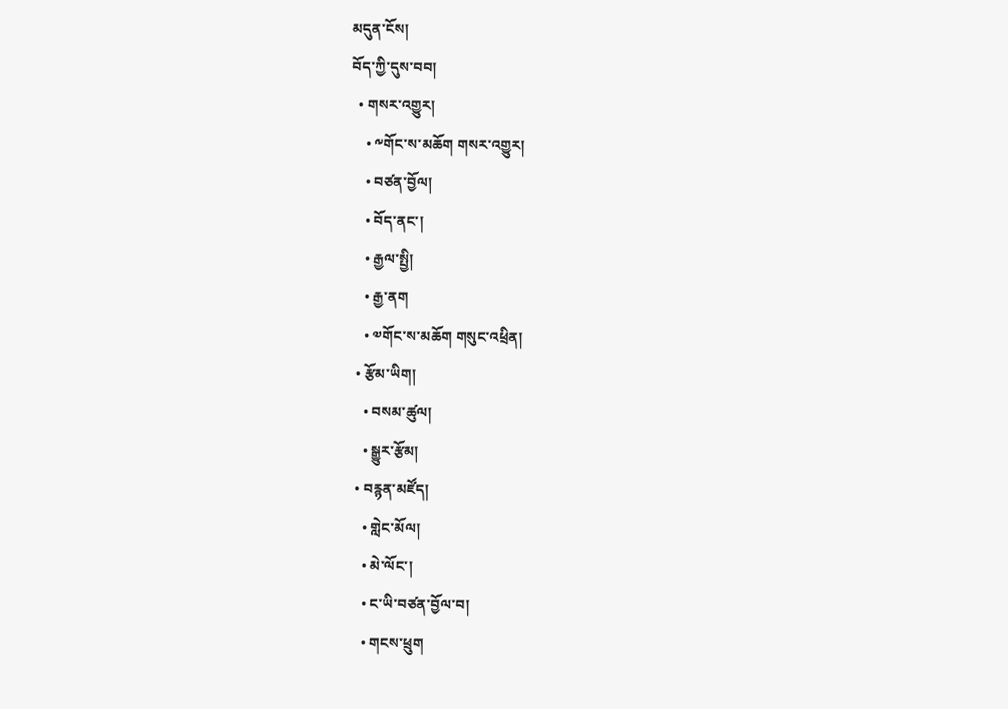མདུན་ངོས།
བོད་ཀྱི་དུས་བབ།
  • གསར་འགྱུར།
    • ༸གོང་ས་མཆོག གསར་འགྱུར།
    • བཙན་བྱོལ།
    • བོད་ནང་།
    • རྒྱལ་སྤྱི།
    • རྒྱ་ནག
    • ༧གོང་ས་མཆོག གསུང་འཕྲིན།
  • རྩོམ་ཡིག།
    • བསམ་ཚུལ།
    • སྒྱུར་རྩོམ།
  • བརྙན་མཛོད།
    • གླེང་མོལ།
    • མེ་ལོང་།
    • ང་ཡི་བཙན་བྱོལ་བ།
    • གངས་ཕྲུག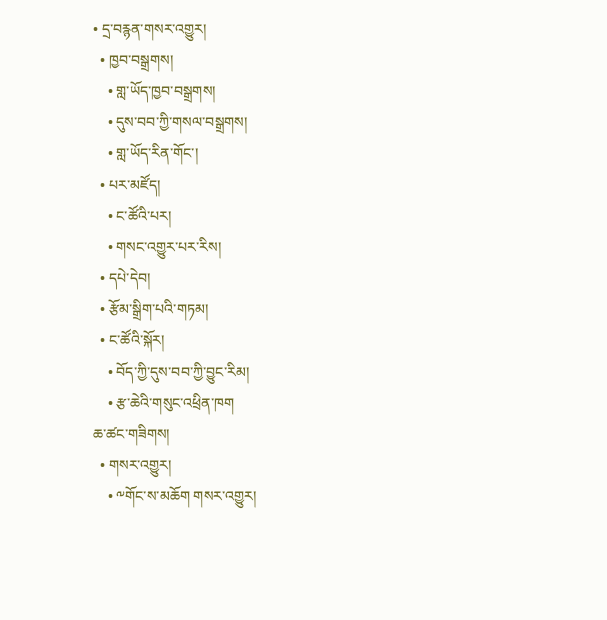• དྲ་བརྙན་གསར་འགྱུར།
  • ཁྱབ་བསྒྲགས།
    • གླ་ཡོད་ཁྱབ་བསྒྲགས།
    • དུས་བབ་ཀྱི་གསལ་བསྒྲགས།
    • གླ་ཡོད་རིན་གོང་།
  • པར་མཛོད།
    • ང་ཚོའི་པར།
    • གསང་འགྱུར་པར་རིས།
  • དཔེ་དེབ།
  • རྩོམ་སྒྲིག་པའི་གཏམ།
  • ང་ཚོའི་སྐོར།
    • བོད་ཀྱི་དུས་བབ་ཀྱི་བྱུང་རིམ།
    • རྩ་ཆེའི་གསུང་འཕྲིན་ཁག
ཆ་ཚང་གཟིགས།
  • གསར་འགྱུར།
    • ༸གོང་ས་མཆོག གསར་འགྱུར།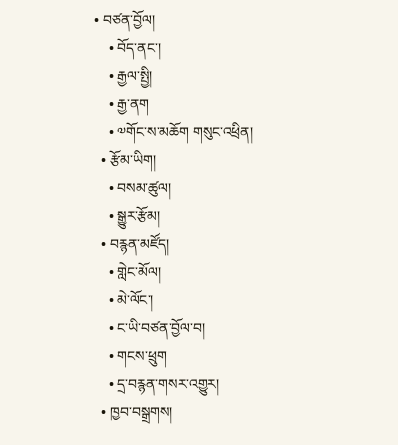• བཙན་བྱོལ།
    • བོད་ནང་།
    • རྒྱལ་སྤྱི།
    • རྒྱ་ནག
    • ༧གོང་ས་མཆོག གསུང་འཕྲིན།
  • རྩོམ་ཡིག།
    • བསམ་ཚུལ།
    • སྒྱུར་རྩོམ།
  • བརྙན་མཛོད།
    • གླེང་མོལ།
    • མེ་ལོང་།
    • ང་ཡི་བཙན་བྱོལ་བ།
    • གངས་ཕྲུག
    • དྲ་བརྙན་གསར་འགྱུར།
  • ཁྱབ་བསྒྲགས།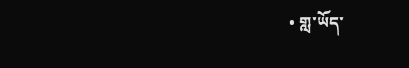• གླ་ཡོད་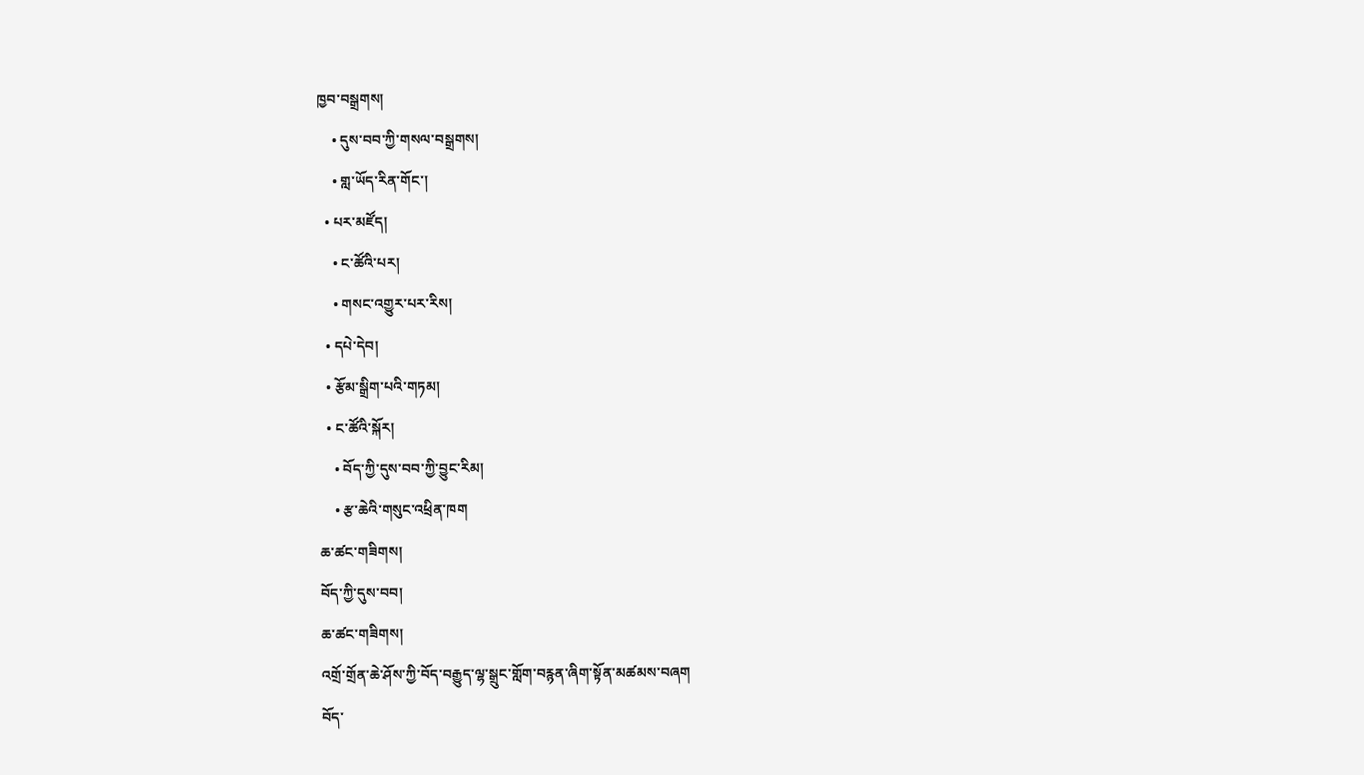ཁྱབ་བསྒྲགས།
    • དུས་བབ་ཀྱི་གསལ་བསྒྲགས།
    • གླ་ཡོད་རིན་གོང་།
  • པར་མཛོད།
    • ང་ཚོའི་པར།
    • གསང་འགྱུར་པར་རིས།
  • དཔེ་དེབ།
  • རྩོམ་སྒྲིག་པའི་གཏམ།
  • ང་ཚོའི་སྐོར།
    • བོད་ཀྱི་དུས་བབ་ཀྱི་བྱུང་རིམ།
    • རྩ་ཆེའི་གསུང་འཕྲིན་ཁག
ཆ་ཚང་གཟིགས།
བོད་ཀྱི་དུས་བབ།
ཆ་ཚང་གཟིགས།
འགྲོ་གྲོན་ཆེ་ཤོས་ཀྱི་བོད་བརྒྱུད་ལྷ་སྒྲུང་གློག་བརྙན་ཞིག་སྟོན་མཚམས་བཞག
བོད་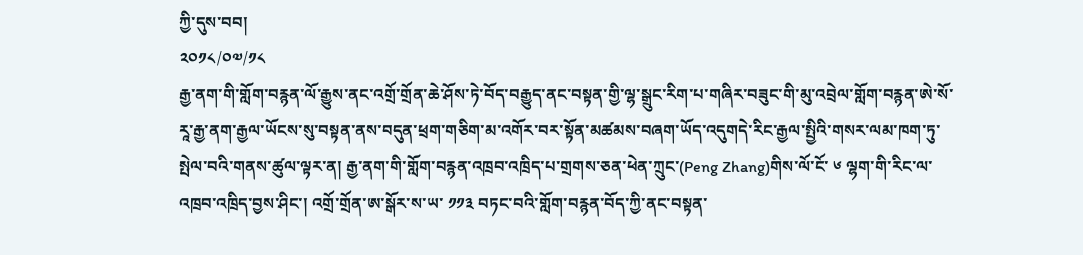ཀྱི་དུས་བབ།
༢༠༡༨/༠༧/༡༨
རྒྱ་ནག་གི་གློག་བརྙན་ལོ་རྒྱུས་ནང་འགྲོ་གྲོན་ཆེ་ཤོས་ཏེ་བོད་བརྒྱུད་ནང་བསྟན་གྱི་ལྷ་སྒྲུང་རིག་པ་གཞིར་བཟུང་གི་མུ་འབྲེལ་གློག་བརྙན་ཨེ་སོ་རཱ་རྒྱ་ནག་རྒྱལ་ཡོངས་སུ་བསྟན་ནས་བདུན་ཕྲག་གཅིག་མ་འགོར་བར་སྟོན་མཚམས་བཞག་ཡོད་འདུགདེ་རིང་རྒྱལ་སྤྱིའི་གསར་ལམ་ཁག་ཏུ་སྤེལ་བའི་གནས་ཚུལ་ལྟར་ན། རྒྱ་ནག་གི་གློག་བརྙན་འཁྲབ་འཁྲིད་པ་གྲགས་ཅན་ཕེན་ཀྲུང་(Peng Zhang)གིས་ལོ་ངོ་ ༦ ལྷག་གི་རིང་ལ་འཁྲབ་འཁྲིད་བྱས་ཤིང་། འགྲོ་གྲོན་ཨ་སྒོར་ས་ཡ་ ༡༡༣ བཏང་བའི་གློག་བརྙན་བོད་ཀྱི་ནང་བསྟན་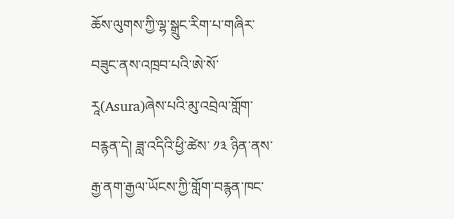ཆོས་ལུགས་ཀྱི་ལྷ་སྒྲུང་རིག་པ་གཞིར་བཟུང་ནས་འཁྲབ་པའི་ཨེ་སོ་རཱ(Asura)ཞེས་པའི་མུ་འབྲེལ་གློག་བརྙན་དེ། ཟླ་འདིའི་ཕྱི་ཚེས་ ༡༣ ཉིན་ནས་རྒྱ་ནག་རྒྱལ་ཡོངས་ཀྱི་གློག་བརྙན་ཁང་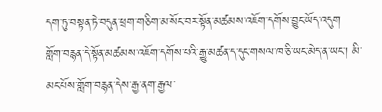དག་ཏུ་བསྟན་ཏེ་བདུན་ཕྲག་གཅིག་མ་སོང་བར་སྟོན་མཚམས་འཇོག་དགོས་བྱུང་ཡོད་འདུག
གློག་བརྙན་དེ་སྟོན་མཚམས་འཇོག་དགོས་པའི་རྒྱུ་མཚན་ད་དུང་གསལ་ཁ་ཅི་ཡང་མེད་ན་ཡང་། མི་མང་པོས་གློག་བརྙན་དེས་རྒྱ་ནག་རྒྱལ་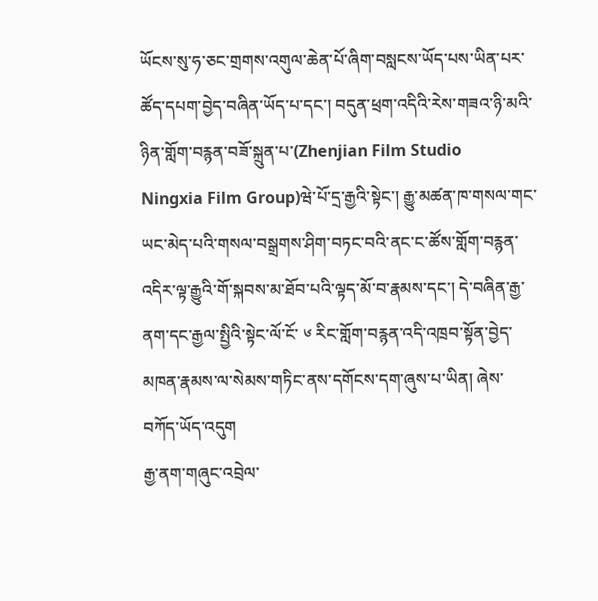ཡོངས་སུ་ཧ་ཅང་གྲགས་འགུལ་ཆེན་པོ་ཞིག་བསླངས་ཡོད་པས་ཡིན་པར་ཚོད་དཔག་བྱེད་བཞིན་ཡོད་པ་དང་། བདུན་ཕྲག་འདིའི་རེས་གཟའ་ཉི་མའི་ཉིན་གློག་བརྙན་བཟོ་སྐྲུན་པ་(Zhenjian Film Studio
Ningxia Film Group)ཝེ་པོ་དྲ་རྒྱའི་སྟེང་། རྒྱུ་མཚན་ཁ་གསལ་གང་ཡང་མེད་པའི་གསལ་བསྒྲགས་ཤིག་བཏང་བའི་ནང་ང་ཚོས་གློག་བརྙན་འདིར་ལྟ་རྒྱུའི་གོ་སྐབས་མ་ཐོབ་པའི་ལྟད་མོ་བ་རྣམས་དང་། དེ་བཞིན་རྒྱ་ནག་དང་རྒྱལ་སྤྱིའི་སྟེང་ལོ་ངོ་ ༦ རིང་གློག་བརྙན་འདི་འཁྲབ་སྟོན་བྱེད་མཁན་རྣམས་ལ་སེམས་གཏིང་ནས་དགོངས་དག་ཞུས་པ་ཡིན། ཞེས་བཀོད་ཡོད་འདུག
རྒྱ་ནག་གཞུང་འབྲེལ་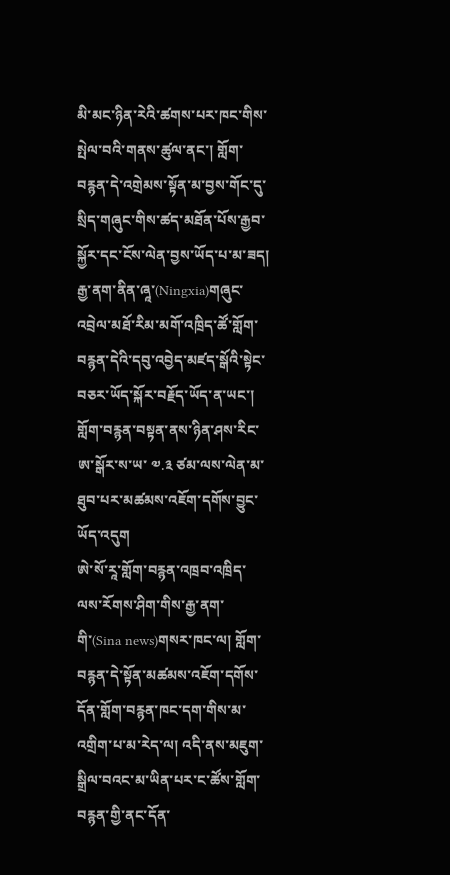མི་མང་ཉིན་རེའི་ཚགས་པར་ཁང་གིས་སྤེལ་བའི་གནས་ཚུལ་ནང་། གློག་བརྙན་དེ་འགྲེམས་སྟོན་མ་བྱས་གོང་དུ་སྲིད་གཞུང་གིས་ཚད་མཐོན་པོས་རྒྱབ་སྐྱོར་དང་ངོས་ལེན་བྱས་ཡོད་པ་མ་ཟད། རྒྱ་ནག་ནིན་ཞཱ་(Ningxia)གཞུང་འབྲེལ་མཐོ་རིམ་མགོ་འཁྲིད་ཚོ་གློག་བརྙན་དེའི་དབུ་འབྱེད་མཛད་སྒོའི་སྟེང་བཅར་ཡོད་སྐོར་བརྗོད་ཡོད་ན་ཡང་། གློག་བརྙན་བསྟན་ནས་ཉིན་ཤས་རིང་ཨ་སྒོར་ས་ཡ་ ༧.༣ ཙམ་ལས་ལེན་མ་ཐུབ་པར་མཚམས་འཇོག་དགོས་བྱུང་ཡོད་འདུག
ཨེ་སོ་རཱ་གློག་བརྙན་འཁྲབ་འཁྲིད་ལས་རོགས་ཤིག་གིས་རྒྱ་ནག་གི་(Sina news)གསར་ཁང་ལ། གློག་བརྙན་དེ་སྟོན་མཚམས་འཇོག་དགོས་དོན་གློག་བརྙན་ཁང་དག་གིས་མ་འགྲིག་པ་མ་རེད་ལ། འདི་ནས་མཇུག་སྒྲིལ་བའང་མ་ཡིན་པར་ང་ཚོས་གློག་བརྙན་གྱི་ནང་དོན་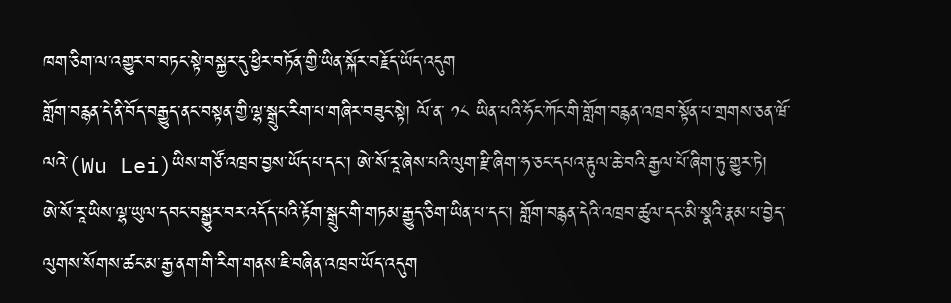ཁག་ཅིག་ལ་འགྱུར་བ་བཏང་སྟེ་བསྐྱར་དུ་ཕྱིར་བཏོན་གྱི་ཡིན་སྐོར་བརྗོད་ཡོད་འདུག
གློག་བརྙན་དེ་ནི་བོད་བརྒྱུད་ནང་བསྟན་གྱི་ལྷ་སྒྲུང་རིག་པ་གཞིར་བཟུང་སྟེ། ལོ་ན་ ༡༨ ཡིན་པའི་ཧོང་ཀོང་གི་གློག་བརྙན་འཁྲབ་སྟོན་པ་གྲགས་ཅན་ཝོ་ལའེ་(Wu Lei)ཡིས་གཙོ་འཁྲབ་བྱས་ཡོད་པ་དང་། ཨེ་སོ་རཱ་ཞེས་པའི་ལུག་རྫི་ཞིག་ཧ་ཅང་དཔའ་རྟུལ་ཆེ་བའི་རྒྱལ་པོ་ཞིག་ཏུ་གྱུར་ཏེ།  ཨེ་སོ་རཱ་ཡིས་ལྷ་ཡུལ་དབང་བསྒྱུར་བར་འདོད་པའི་རྟོག་སྒྲུང་གི་གཏམ་རྒྱུད་ཅིག་ཡིན་པ་དང་། གློག་བརྙན་དེའི་འཁྲབ་ཚུལ་དང་མི་སྣའི་རྣམ་པ་བྱེད་ལུགས་སོགས་ཚང་མ་རྒྱ་ནག་གི་རིག་གནས་ཇི་བཞིན་འཁྲབ་ཡོད་འདུག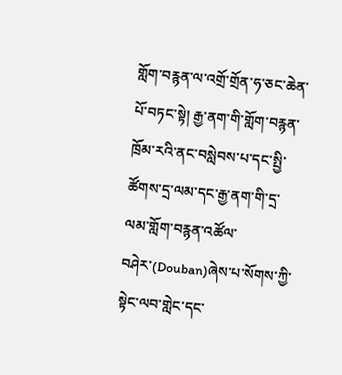གློག་བརྙན་ལ་འགྲོ་གྲོན་ཧ་ཅང་ཆེན་པོ་བཏང་སྟེ། རྒྱ་ནག་གི་གློག་བརྙན་ཁྲོམ་རའི་ནང་བསླེབས་པ་དང་སྤྱི་ཚོགས་དྲ་ལམ་དང་རྒྱ་ནག་གི་དྲ་ལམ་གློག་བརྙན་འཚོལ་བཤེར་(Douban)ཞེས་པ་སོགས་ཀྱི་སྟེང་ལབ་གླེང་དང་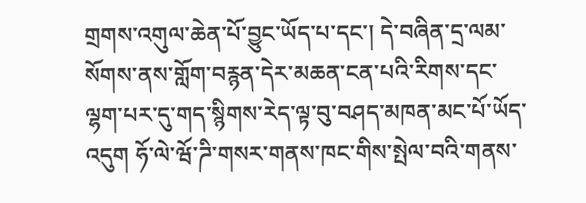གྲགས་འགུལ་ཆེན་པོ་བྱུང་ཡོད་པ་དང་། དེ་བཞིན་དྲ་ལམ་སོགས་ནས་གློག་བརྙན་དེར་མཆན་ངན་པའི་རིགས་དང་ལྷག་པར་དུ་གད་སྙིགས་རེད་ལྟ་བུ་བཤད་མཁན་མང་པོ་ཡོད་འདུག ཧོ་ལེ་ཝོ་ཌི་གསར་གནས་ཁང་གིས་སྤེལ་བའི་གནས་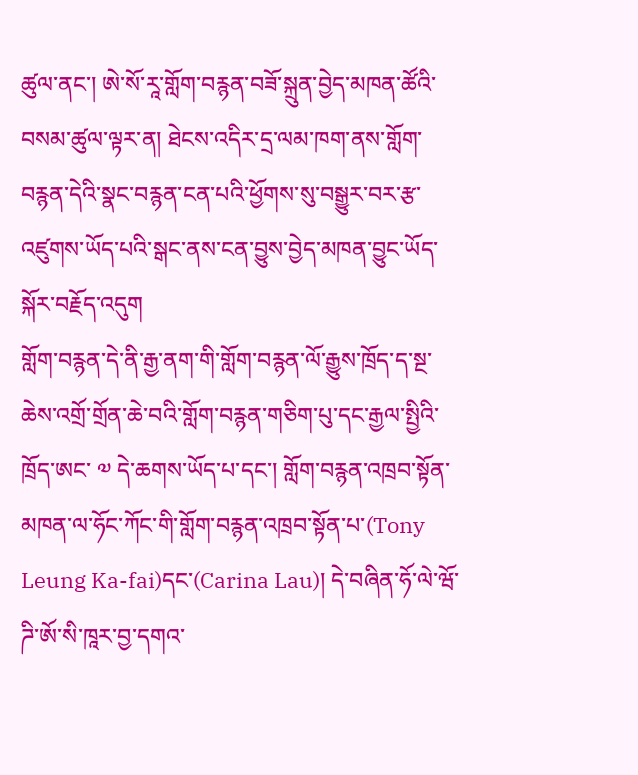ཚུལ་ནང་། ཨེ་སོ་རཱ་གློག་བརྙན་བཟོ་སྐྲུན་བྱེད་མཁན་ཚོའི་བསམ་ཚུལ་ལྟར་ན། ཐེངས་འདིར་དྲ་ལམ་ཁག་ནས་གློག་བརྙན་དེའི་སྣང་བརྙན་ངན་པའི་ཕྱོགས་སུ་བསྒྱུར་བར་རྩ་འཛུགས་ཡོད་པའི་སྒང་ནས་ངན་བྱུས་བྱེད་མཁན་བྱུང་ཡོད་སྐོར་བརྗོད་འདུག
གློག་བརྙན་དེ་ནི་རྒྱ་ནག་གི་གློག་བརྙན་ལོ་རྒྱུས་ཁྲོད་ད་སྔ་ཆེས་འགྲོ་གྲོན་ཆེ་བའི་གློག་བརྙན་གཅིག་པུ་དང་རྒྱལ་སྤྱིའི་ཁྲོད་ཨང་ ༧ དེ་ཆགས་ཡོད་པ་དང་། གློག་བརྙན་འཁྲབ་སྟོན་མཁན་ལ་ཧོང་ཀོང་གི་གློག་བརྙན་འཁྲབ་སྟོན་པ་(Tony Leung Ka-fai)དང་(Carina Lau)། དེ་བཞིན་ཧོ་ལེ་ཝོ་ཌི་ཨོ་སི་ཁཱར་བྱ་དགའ་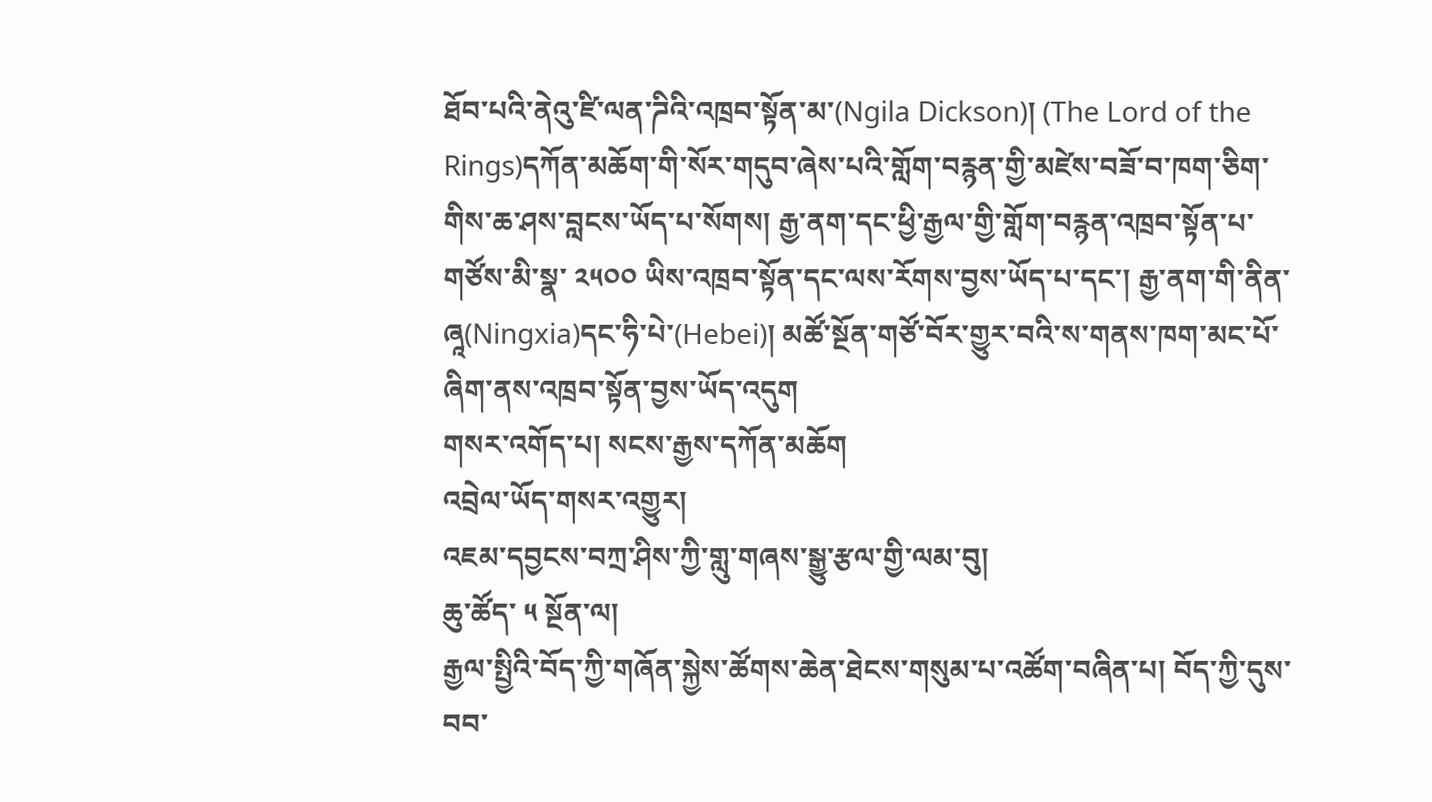ཐོབ་པའི་ནེའུ་ཛི་ལན་ཌིའི་འཁྲབ་སྟོན་མ་(Ngila Dickson)། (The Lord of the Rings)དཀོན་མཆོག་གི་སོར་གདུབ་ཞེས་པའི་གློག་བརྙན་གྱི་མཛེས་བཟོ་བ་ཁག་ཅིག་གིས་ཆ་ཤས་བླངས་ཡོད་པ་སོགས། རྒྱ་ནག་དང་ཕྱི་རྒྱལ་གྱི་གློག་བརྙན་འཁྲབ་སྟོན་པ་གཙོས་མི་སྣ་ ༢༥༠༠ ཡིས་འཁྲབ་སྟོན་དང་ལས་རོགས་བྱས་ཡོད་པ་དང་། རྒྱ་ནག་གི་ནིན་ཞཱ(Ningxia)དང་ཧི་པེ་(Hebei)། མཚོ་སྔོན་གཙོ་བོར་གྱུར་བའི་ས་གནས་ཁག་མང་པོ་ཞིག་ནས་འཁྲབ་སྟོན་བྱས་ཡོད་འདུག
གསར་འགོད་པ། སངས་རྒྱས་དཀོན་མཆོག
འབྲེལ་ཡོད་གསར་འགྱུར།
འཇམ་དབྱངས་བཀྲ་ཤིས་ཀྱི་གླུ་གཞས་སྒྱུ་རྩལ་གྱི་ལམ་བུ།
ཆུ་ཚོད་ ༥ སྔོན་ལ།
རྒྱལ་སྤྱིའི་བོད་ཀྱི་གཞོན་སྐྱེས་ཚོགས་ཆེན་ཐེངས་གསུམ་པ་འཚོག་བཞིན་པ། བོད་ཀྱི་དུས་བབ་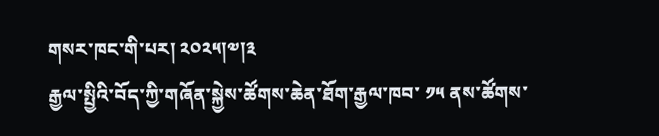གསར་ཁང་གི་པར། ༢༠༢༥།༧།༣
རྒྱལ་སྤྱིའི་བོད་ཀྱི་གཞོན་སྐྱེས་ཚོགས་ཆེན་ཐོག་རྒྱལ་ཁབ་ ༡༥ ནས་ཚོགས་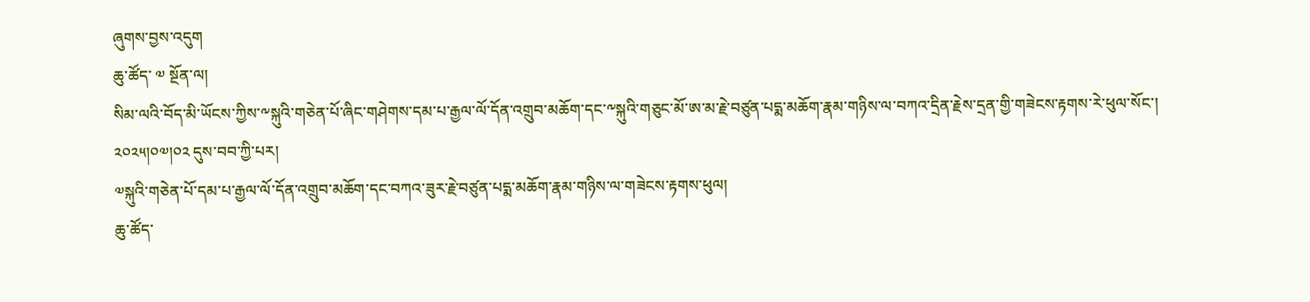ཞུགས་བྱས་འདུག
ཆུ་ཚོད་ ༧ སྔོན་ལ།
སིམ་ལའི་བོད་མི་ཡོངས་ཀྱིས་༸སྐུའི་གཅེན་པོ་ཞིང་གཤེགས་དམ་པ་རྒྱལ་ལོ་དོན་འགྲུབ་མཆོག་དང་༸སྐུའི་གཅུང་མོ་ཨ་མ་རྗེ་བཙུན་པདྨ་མཆོག་རྣམ་གཉིས་ལ་བཀའ་དྲིན་རྗེས་དྲན་གྱི་གཟེངས་རྟགས་རེ་ཕུལ་སོང་།  ༢༠༢༥།༠༧།༠༢ དུས་བབ་ཀྱི་པར།
༧སྐུའི་གཅེན་པོ་དམ་པ་རྒྱལ་ལོ་དོན་འགྲུབ་མཆོག་དང་བཀའ་ཟུར་རྗེ་བཙུན་པདྨ་མཆོག་རྣམ་གཉིས་ལ་གཟེངས་རྟགས་ཕུལ།
ཆུ་ཚོད་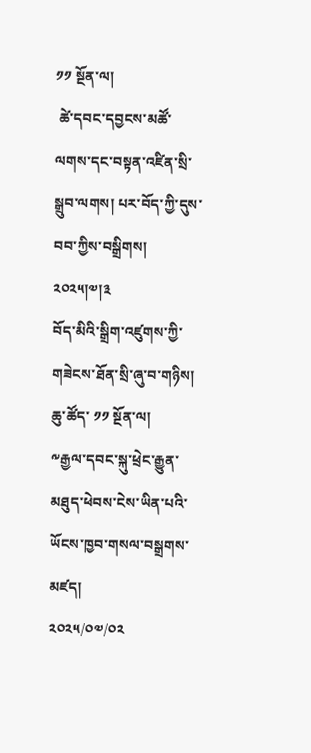༡༡ སྔོན་ལ།
 ཚེ་དབང་དབྱངས་མཚོ་ལགས་དང་བསྟན་འཛིན་སྲི་སྒྲུབ་ལགས། པར་བོད་ཀྱི་དུས་བབ་ཀྱིས་བསྒྲིགས། ༢༠༢༥།༧།༣
བོད་མིའི་སྒྲིག་འཛུགས་ཀྱི་གཟེངས་ཐོན་སྲི་ཞུ་བ་གཉིས།
ཆུ་ཚོད་ ༡༡ སྔོན་ལ།
༸རྒྱལ་དབང་སྐུ་ཕྲེང་རྒྱུན་མཐུད་ཕེབས་ངེས་ཡིན་པའི་ཡོངས་ཁྱབ་གསལ་བསྒྲགས་མཛད།
༢༠༢༥/༠༧/༠༢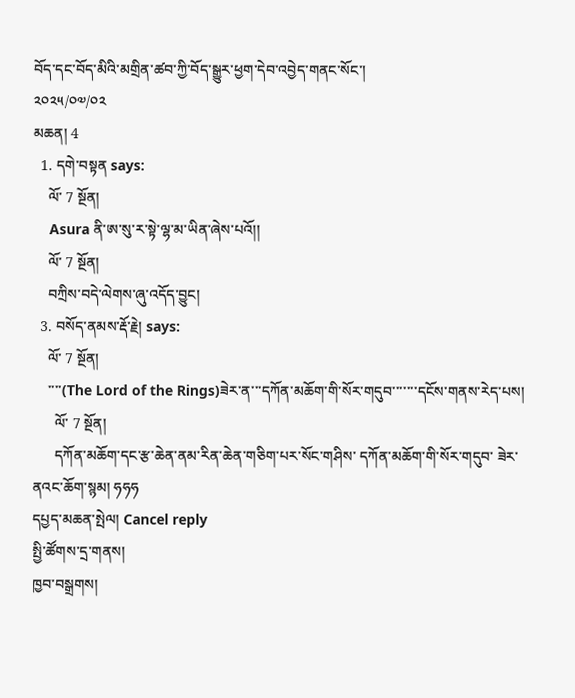བོད་དང་བོད་མིའི་མགྲིན་ཚབ་ཀྱི་བོད་སྒྱུར་ཕྱག་དེབ་འབྱེད་གནང་སོང་།
༢༠༢༥/༠༧/༠༢
མཆན། 4
  1. དགེ་བསྟན says:
    ལོ་ 7 སྔོན།
    Asura ནི་ཨ་སུ་ར་སྟེ་ལྷ་མ་ཡིན་ཞེས་པའོ།།
    ལོ་ 7 སྔོན།
    བཀྲིས་བདེ་ལེགས་ཞུ་འདོད་བྱུང།
  3. བསོད་ནམས་རྡོ་རྗེ། says:
    ལོ་ 7 སྔོན།
    ་་་་(The Lord of the Rings)ཟེར་ན་་་དཀོན་མཆོག་གི་སོར་གདུབ་་་་་་་དངོས་གནས་རེད་པས།
      ལོ་ 7 སྔོན།
      དཀོན་མཆོག་དང་རྩ་ཆེན་ནམ་རིན་ཆེན་གཅིག་པར་སོང་གཤིས་ དཀོན་མཆོག་གི་སོར་གདུབ་ ཟེར་ནའང་ཆོག་སྙམ། ཧཧཧ
དཔྱད་མཆན་སྤེལ། Cancel reply
སྤྱི་ཚོགས་དྲ་གནས།
ཁྱབ་བསྒྲགས།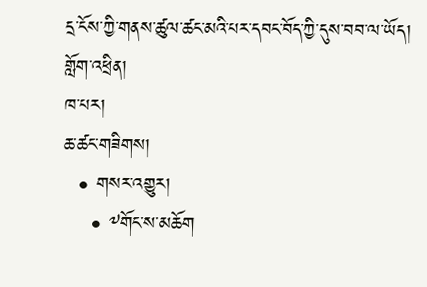དྲ་ངོས་ཀྱི་གནས་ཚུལ་ཚང་མའི་པར་དབང་བོད་ཀྱི་དུས་བབ་ལ་ཡོད།
གློག་འཕྲིན།
ཁ་པར།
ཆ་ཚང་གཟིགས།
  • གསར་འགྱུར།
    • ༸གོང་ས་མཆོག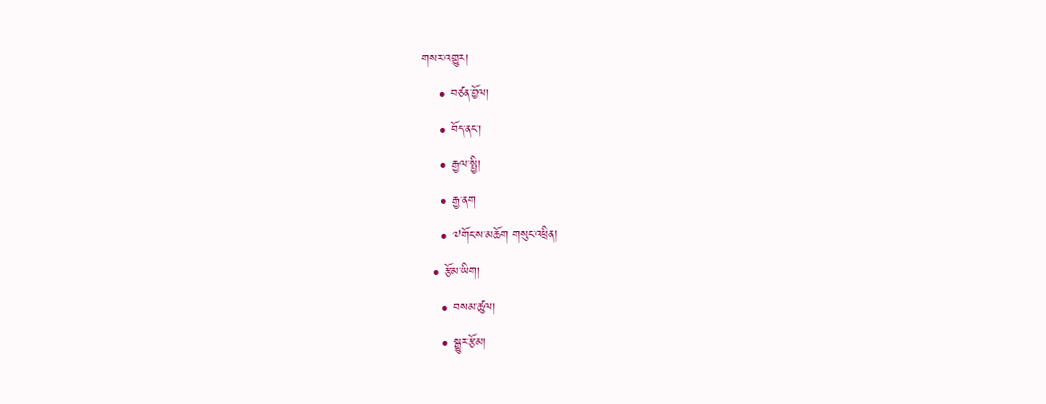གསར་འགྱུར།
    • བཙན་བྱོལ།
    • བོད་ནང་།
    • རྒྱལ་སྤྱི།
    • རྒྱ་ནག
    • ༧གོང་ས་མཆོག གསུང་འཕྲིན།
  • རྩོམ་ཡིག།
    • བསམ་ཚུལ།
    • སྒྱུར་རྩོམ།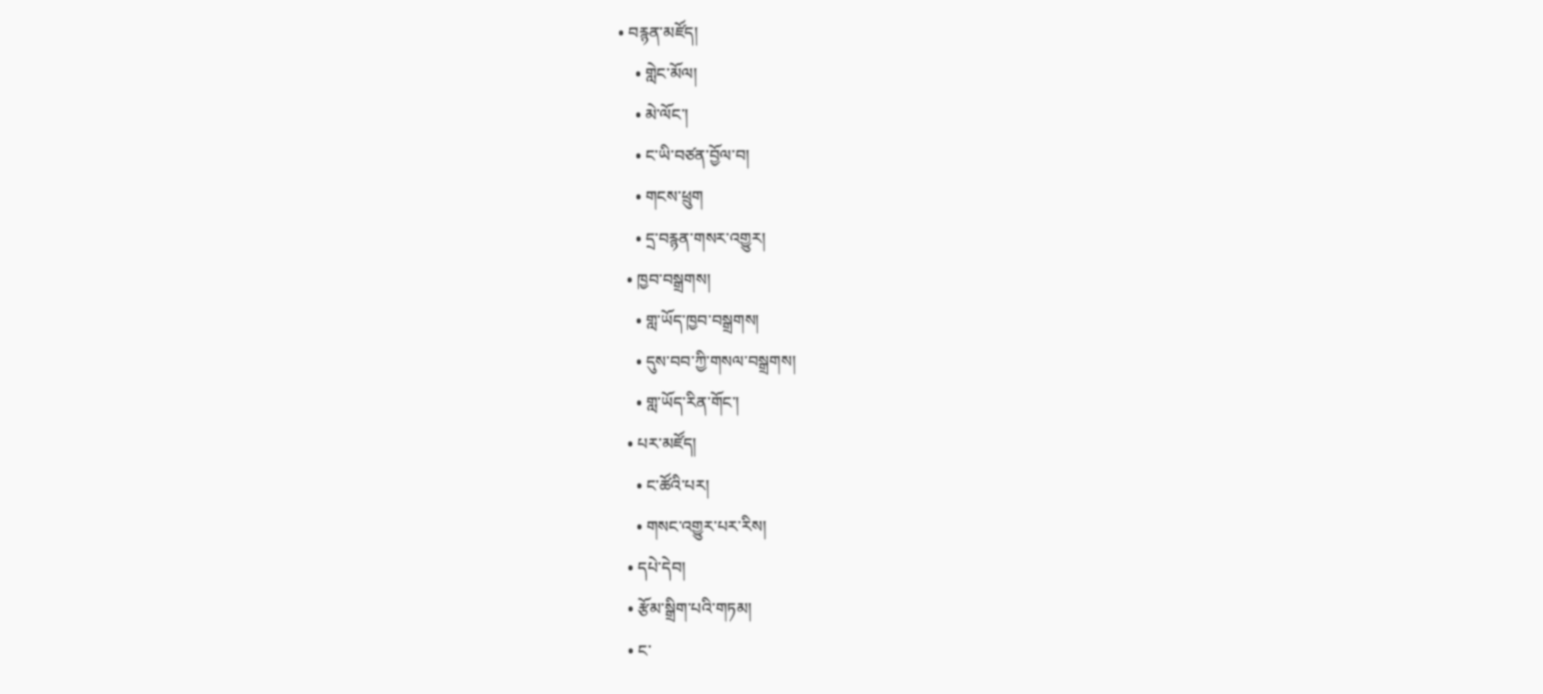• བརྙན་མཛོད།
    • གླེང་མོལ།
    • མེ་ལོང་།
    • ང་ཡི་བཙན་བྱོལ་བ།
    • གངས་ཕྲུག
    • དྲ་བརྙན་གསར་འགྱུར།
  • ཁྱབ་བསྒྲགས།
    • གླ་ཡོད་ཁྱབ་བསྒྲགས།
    • དུས་བབ་ཀྱི་གསལ་བསྒྲགས།
    • གླ་ཡོད་རིན་གོང་།
  • པར་མཛོད།
    • ང་ཚོའི་པར།
    • གསང་འགྱུར་པར་རིས།
  • དཔེ་དེབ།
  • རྩོམ་སྒྲིག་པའི་གཏམ།
  • ང་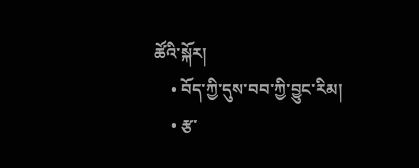ཚོའི་སྐོར།
    • བོད་ཀྱི་དུས་བབ་ཀྱི་བྱུང་རིམ།
    • རྩ་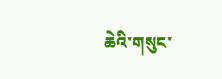ཆེའི་གསུང་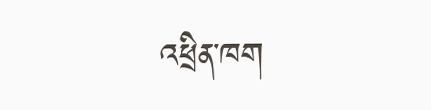འཕྲིན་ཁག